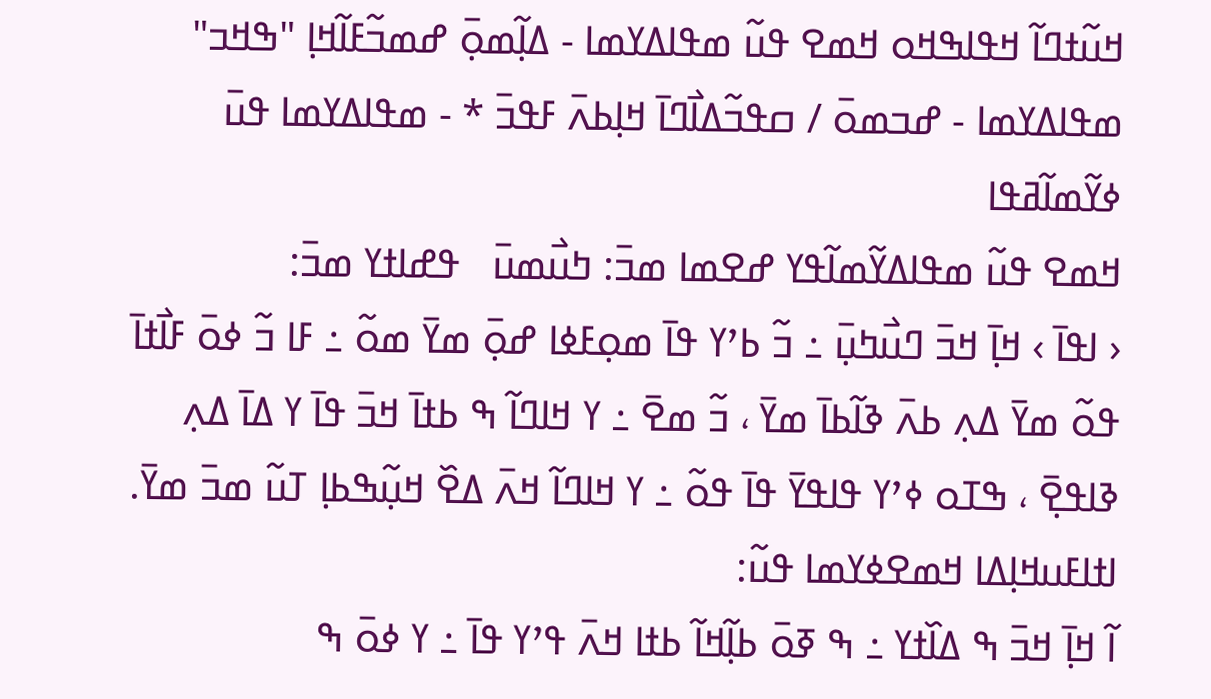ߞߎ߬ߙߣߊ߬ ߞߟߊߒߞߋ ߞߘߐ ߟߎ߬ ߘߟߊߡߌߘߊ - ߡߊ߲߬ߘߋ߲߫ ߝߘߏ߬ߓߊ߬ߞߊ߲ "ߒߞߏ" ߘߟߊߡߌߘߊ - ߝߏߘߋ߫ / ߛߟߏ߬ߡߊ߯ߣߊ߫ ߞߊ߲ߕߍ߫ ߓߟߏ߫ * - ߘߟߊߡߌߘߊ ߟߎ߫ ߦߌ߬ߘߊ߬ߥߟߊ
ߞߘߐ ߟߎ߬ ߘߟߊߡߌ߬ߘߊ߬ߟߌ ߝߐߘߊ ߘߏ߫: ߤߎ߯ߘߎ߫   ߟߝߊߙߌ ߘߏ߫:
‹ ߊߟߊ߫ › ߞߊ߲߫ ߞߏ߫ ߣߎ߯ߤߎ߲߫ ߸ ߏ߬ ߕߴߌ ߟߊ߫ ߘߋ߲ߓߦߊ ߝߋ߲߫ ߘߌ߫ ߘߋ߬ ߸ ߓߊ ߏ߬ ߦߋ߫ ߓߊ߯ߙߊ߫ ߟߋ߬ ߘߌ߫ ߡߍ߲ ߕߍ߫ ߢߊ߬ߕߊ߫ ߘߌ߫ ، ߏ߬ ߘߐ߫ ߸ ߌ ߞߊߣߊ߬ ߒ ߕߙߊ߫ ߞߏ߫ ߟߊ߫ ߌ ߡߊ߫ ߡߍ߲ ߢߊߟߐ߲߫ ، ߒߠߋ ߦߴߌ ߟߊߟߌ߫ ߟߊ߫ ߟߋ߬ ߸ ߌ ߞߊߣߊ߬ ߞߍ߫ ߡߐ߰ ߞߎ߲߬ߒߕߊ߲ ߠߎ߬ ߘߏ߫ ߘߌ߫.
ߊߙߊߓߎߞߊ߲ߡߊ ߞߘߐߦߌߘߊ ߟߎ߬:
ߊ߬ ߞߊ߲߫ ߞߏ߫ ߒ ߡߊ߰ߙߌ ߸ ߒ ߧߋ߫ ߕߊ߲߬ߞߊ߬ ߕߙߊ ߞߍ߫ ߟߴߌ ߟߊ߫ ߸ ߌ ߦߋ߫ ߒ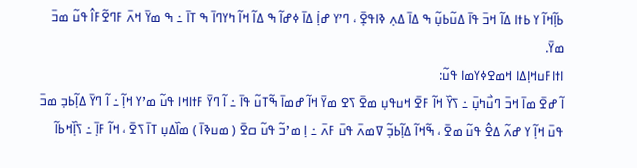ߕߊ߲߬ߞߊ߬ ߌ ߕߙߊ ߡߊ߬ ߞߏ߫ ߟߊ߫ ߡߎ߬ߕߎ߲߬ ߒ ߡߊ߫ ߡߍ߲ ߢߊߟߐ߲߫ ، ߣߴߌ ߝߊ߲߭ ߡߊ߫ ߦߝߊ߬ ߒ ߡߊ߬ ߞߊ߬ ߤߌߣߊ߫ ߒ ߠߊ߫ ߸ ߒ ߘߌ߫ ߞߍ߫ ߓߣߐ߬ߓߊ߮ ߟߎ߬ ߘߏ߫ ߘߌ߫.
ߊߙߊߓߎߞߊ߲ߡߊ ߞߘߐߦߌߘߊ ߟߎ߬:
ߊ߬ ߝߐ߫ ߘߊ߫ ߞߏ߫ ߣߎ߯ߤߎ߲߫ ߸ ߖߌ߰ ߞߊ߬ ߓߐ߫ ߞߎߟߎ߲ ߘߐ߫ ߖߐ ߘߌ߫ ߞߊ߬ ߝߘߊ߫ ߒ߬ߠߎ߬ ߟߊ߫ ߸ ߊ߬ ߣߌ߫ ߓߙߊߞߊ ߟߎ߬ ߘߴߌ ߞߊ߲߬ ߸ ߊ߬ ߣߌ߫ ߡߊ߲߬ߕߏ߲ ߘߏ߫ ߟߎ߫ ߞߊ߲߬ ߌ ߝߍ߬ ߡߐ߮ ߟߎ߬ ߘߐ߫ ، ߒ߬ߞߊ߬ ߡߊ߲߬ߕߏ߲߬ ߜߘߍ߫ ߟߎ߫ ߓߍ߫ ߸ ߊ߲ ߘߴߏ߬ ߟߎ߬ ߛߐ߫ ( ߘߎߢߊ߫ ) ߘߊ߰ߡߎ߲ ߠߊ߫ ߖߐ߫ ، ߞߊ߬ ߓߊ߲߫ ߸ ߖߊ߲߰ߞߕߊ߬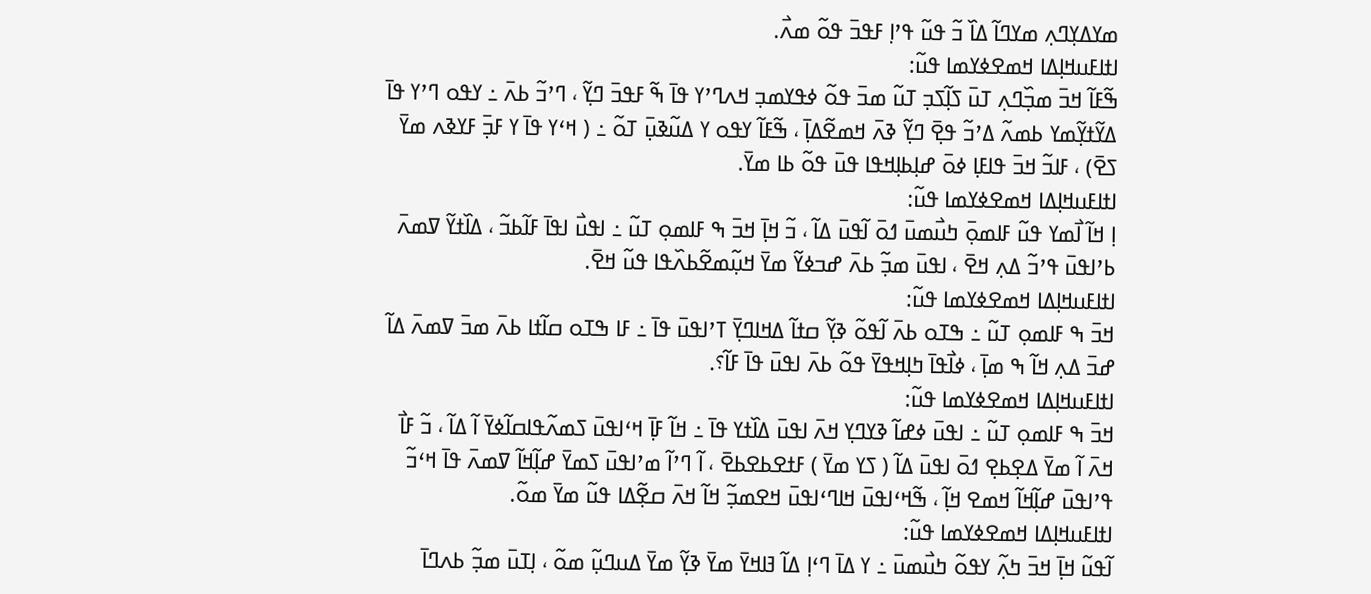ߘߌߡߌ߲ߣߍ߲ ߘߌߣߊ߬ ߡߊ߰ ߏ߬ ߟߎ߬ ߟߴߊ߲ ߓߟߏ߫ ߟߋ߬ ߘߍ߯.
ߊߙߊߓߎߞߊ߲ߡߊ ߞߘߐߦߌߘߊ ߟߎ߬:
ߒ߬ߓߊ߬ ߞߏ߫ ߘߏ߲߰ߣߍ߲ ߠߎ߫ ߖߊ߲߬ߖߏ߲ ߠߎ߬ ߘߏ߫ ߟߋ߬ ߦߟߌߘߏ߲ ߞߍߣߴߌ ߟߊ߫ ߒ߬ ߓߟߏ߫ ߣߌ߲߬ ، ߣߴߏ߬ ߕߍ߫ ߸ ߌߟߋ ߣߴߌ ߟߊ߫ ߡߌ߬ߙߌ߲߬ߘߌ ߕߘߍ߬ ߡߴߏ߬ ߟߐ߲߫ ߣߌ߲߬ ߢߍ߫ ߞߘߐ߬ߡߊ߲߫ ، ߒ߬ߓߊ߬ ߌߟߋ ߌ ߡߎ߬ߢߎ߲߫ ߠߋ߬ ߸ ( ߞߵߌ ߟߊ߫ ߌ ߓߏ߲߫ ߓߌߢߍ ߘߌ߫ ߖߐ߫) ، ߓߊߏ߬ ߞߏ߫ ߟߊߓߊ߲ ߦߋ߫ ߝߊ߲ߕߊ߲ߞߟߊ ߟߎ߫ ߟߋ߬ ߕߊ ߘߌ߫.
ߊߙߊߓߎߞߊ߲ߡߊ ߞߘߐߦߌߘߊ ߟߎ߬:
ߊ߲ ߞߊ߬ ߊ߯ߘߌ ߟߎ߬ ߓߊߘߋ߲߫ ߤߎ߯ߘߎ߫ ߗߋ߫ ߊ߬ߟߎ߫ ߡߊ߬ ، ߏ߬ ߞߊ߲߫ ߞߏ߫ ߒ ߓߊߘߋ߲ ߠߎ߬ ߸ ߊߟߎ߯ ߊߟߊ߫ ߓߊ߬ߕߏ߬ ، ߡߊ߰ߙߌ߬ ߜߘߍ߫ ߕߴߊߟߎ߫ ߟߴߏ߬ ߡߍ߲ ߞߐ߫ ، ߊߟߎ߫ ߘߏ߲߬ ߕߍ߫ ߝߏߦߌ߬ ߘߌ߫ ߞߎ߲߬ߘߐ߬ߕߍ߰ߟߊ ߟߎ߬ ߞߐ߫.
ߊߙߊߓߎߞߊ߲ߡߊ ߞߘߐߦߌߘߊ ߟߎ߬:
ߞߏ߫ ߒ ߓߊߘߋ߲ ߠߎ߬ ߸ ߒߠߋ ߕߍ߫ ߊ߬ߟߋ߬ ߢߌ߲߬ ߛߙߊ߬ ߡߞߊߣߌ߲߫ ߠߴߊߟߎ߫ ߟߊ߫ ߸ ߓߊ ߒߠߋ ߛߊ߬ߙߊ ߕߍ߫ ߘߏ߫ ߜߘߍ߫ ߡߊ߬ ߝߏ߫ ߡߍ߲ ߞߊ߬ ߒ ߘߊ߲߫ ، ߦߊ߯ߟߊ߫ ߤߊ߲ߞߟߌ߫ ߟߋ߬ ߕߍ߫ ߊߟߎ߫ ߟߊ߫ ߓߊ߬؟.
ߊߙߊߓߎߞߊ߲ߡߊ ߞߘߐߦߌߘߊ ߟߎ߬:
ߞߏ߫ ߒ ߓߊߘߋ߲ ߠߎ߬ ߸ ߊߟߎ߫ ߦߝߊ߬ ߢߌߣߌ߲ ߞߍ߫ ߊߟߎ߫ ߡߊ߰ߙߌ ߟߊ߫ ߸ ߞߊ߬ ߓߊ߲߫ ߞߵߊߟߎ߫ ߖߘߍ߬ߟߊߛߊ߬ߦߌ߫ ߊ߬ ߡߊ߬ ، ߏ߬ ߓߊ߯ ߞߍ߫ ߊ߬ ߘߌ߫ ߡߐ߲ߕߐ߲ ߗߋ߫ ߊߟߎ߫ ߡߊ߬ ( ߖߌ ߘߌ߫ ) ߓߙߐߕߐߕߐ߫ ، ߊ߬ ߣߴߊ߬ ߘߴߊߟߎ߫ ߖߘߌ߫ ߝߊ߲߬ߞߊ߬ ߜߘߍ߫ ߟߊ߫ ߞߵߏ߬ ߟߴߊߟߎ߫ ߝߊ߲߬ߞߊ߬ ߞߘߐ ߞߊ߲߬ ، ߒ߬ߞߵߊߟߎ߫ ߞߊߣߵߊߟߎ߫ ߞߐߘߏ߲߬ ߞߊ߬ ߞߍ߫ ߛߐ߲߬ߡߊ ߟߎ߬ ߘߌ߫ ߘߋ߬.
ߊߙߊߓߎߞߊ߲ߡߊ ߞߘߐߦߌߘߊ ߟߎ߬:
ߊ߬ߟߎ߬ ߞߊ߲߫ ߞߏ߫ ߤߍ߲߬ ߌߟߋ߬ ߤߎ߯ߘߎ߫ ߸ ߌ ߡߊ߫ ߣߵߊ߲ ߡߊ߬ ߔߊߞߌ߫ ߘߌ߫ ߢߌ߲߬ ߘߌ߫ ߡߎߣߎ߲߬ ߘߋ߬ ، ߊ߲ߠߎ߫ ߘߏ߲߬ ߕߍߣߊ߫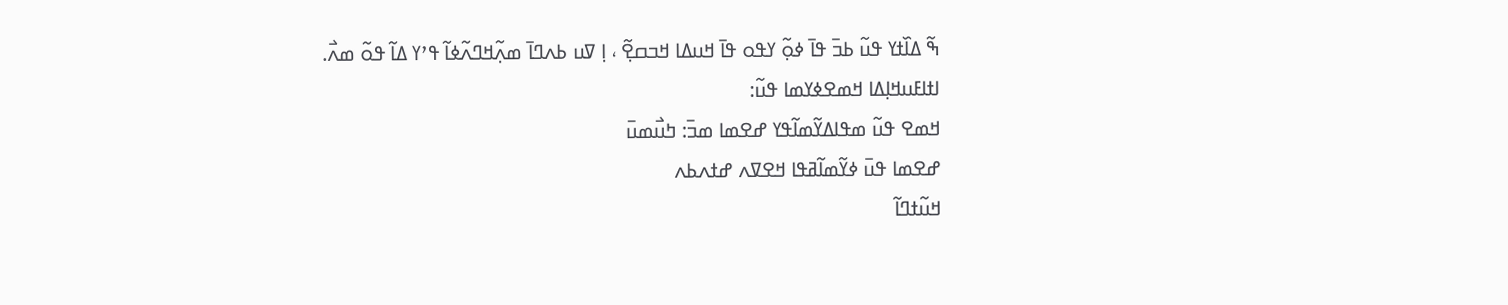ߒ߬ ߡߊ߰ߙߌ ߟߎ߬ ߕߏ߫ ߟߊ߫ ߦߋ߲߬ ߌߟߋ ߟߊ߫ ߞߎߡߊ ߞߏߛߐ߲߬ ، ߊ߲ ߜߎ ߕߍߣߊ߫ ߘߍ߲߬ߞߣߍ߬ߦߊ߬ ߟߴߌ ߡߊ߬ ߟߋ߬ ߘߍ߯.
ߊߙߊߓߎߞߊ߲ߡߊ ߞߘߐߦߌߘߊ ߟߎ߬:
ߞߘߐ ߟߎ߬ ߘߟߊߡߌ߬ߘߊ߬ߟߌ ߝߐߘߊ ߘߏ߫: ߤߎ߯ߘߎ߫
ߝߐߘߊ ߟߎ߫ ߦߌ߬ߘߊ߬ߥߟߊ ߞߐߜߍ ߝߙߍߕߍ
ߞߎ߬ߙߣߊ߬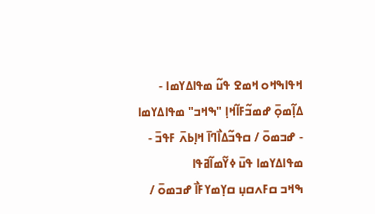ߞߟߊߒߞߋ ߞߘߐ ߟߎ߬ ߘߟߊߡߌߘߊ - ߡߊ߲߬ߘߋ߲߫ ߝߘߏ߬ߓߊ߬ߞߊ߲ "ߒߞߏ" ߘߟߊߡߌߘߊ - ߝߏߘߋ߫ / ߛߟߏ߬ߡߊ߯ߣߊ߫ ߞߊ߲ߕߍ߫ ߓߟߏ߫ - ߘߟߊߡߌߘߊ ߟߎ߫ ߦߌ߬ߘߊ߬ߥߟߊ
ߒߞߏ ߛߓߍߛߎ߲ ߛߌ߲ߘߌߓߊ߯ ߝߏߘߋ߫ /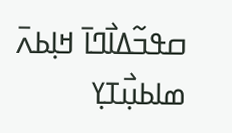ߛߟߏ߬ߡߊ߯ߣߊ߫ ߞߊ߲ߕߍ߫
ߘߊߕߎ߲߯ߠߌ߲